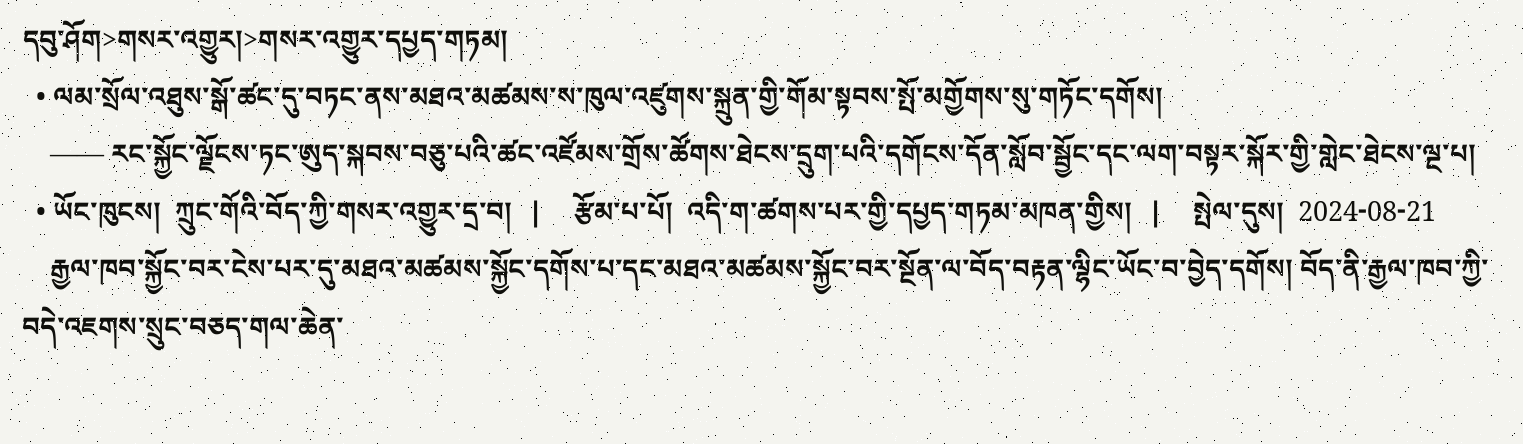དབུ་ཤོག>གསར་འགྱུར།>གསར་འགྱུར་དཔྱད་གཏམ།
  • ལམ་སྲོལ་འཐུས་སྒོ་ཚང་དུ་བཏང་ནས་མཐའ་མཚམས་ས་ཁུལ་འཛུགས་སྐྲུན་གྱི་གོམ་སྟབས་སྤོ་མགྱོགས་སུ་གཏོང་དགོས།
    —— རང་སྐྱོང་ལྗོངས་ཏང་ཨུད་སྐབས་བཅུ་པའི་ཚང་འཛོམས་གྲོས་ཚོགས་ཐེངས་དྲུག་པའི་དགོངས་དོན་སློབ་སྦྱོང་དང་ལག་བསྟར་སྐོར་གྱི་གླེང་ཐེངས་ལྔ་པ།
  • ཡོང་ཁུངས།  ཀྲུང་གོའི་བོད་ཀྱི་གསར་འགྱུར་དྲ་བ།   |     རྩོམ་པ་པོ།  འདི་ག་ཚགས་པར་གྱི་དཔྱད་གཏམ་མཁན་གྱིས།   |     སྤེལ་དུས།  2024-08-21
    རྒྱལ་ཁབ་སྐྱོང་བར་ངེས་པར་དུ་མཐའ་མཚམས་སྐྱོང་དགོས་པ་དང་མཐའ་མཚམས་སྐྱོང་བར་སྔོན་ལ་བོད་བརྟན་ལྷིང་ཡོང་བ་བྱེད་དགོས། བོད་ནི་རྒྱལ་ཁབ་ཀྱི་བདེ་འཇགས་སྲུང་བཅད་གལ་ཆེན་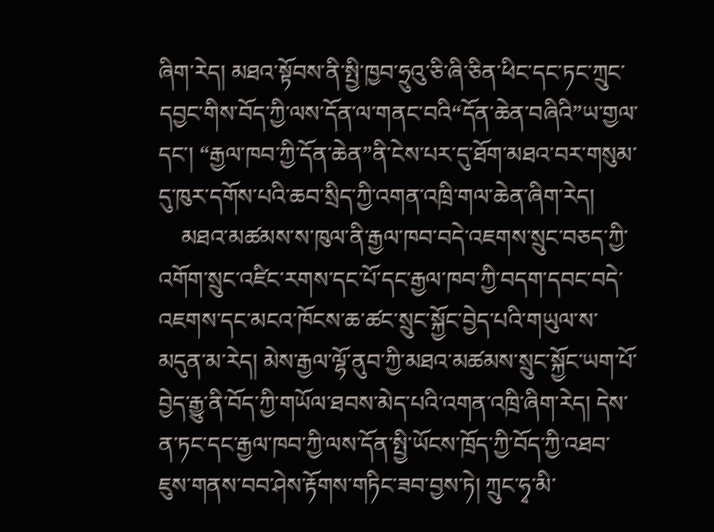ཞིག་རེད། མཐའ་སྟོབས་ནི་སྤྱི་ཁྱབ་ཧྲུའུ་ཅི་ཞི་ཅིན་ཕིང་དང་ཏང་ཀྲུང་དབྱང་གིས་བོད་ཀྱི་ལས་དོན་ལ་གནང་བའི“དོན་ཆེན་བཞིའི”ཡ་གྱལ་དང་། “རྒྱལ་ཁབ་ཀྱི་དོན་ཆེན”ནི་ངེས་པར་དུ་ཐོག་མཐའ་བར་གསུམ་དུ་ཁུར་དགོས་པའི་ཆབ་སྲིད་ཀྱི་འགན་འཁྲི་གལ་ཆེན་ཞིག་རེད།
    མཐའ་མཚམས་ས་ཁུལ་ནི་རྒྱལ་ཁབ་བདེ་འཇགས་སྲུང་བཅད་ཀྱི་འགོག་སྲུང་འཛིང་རགས་དང་པོ་དང་རྒྱལ་ཁབ་ཀྱི་བདག་དབང་བདེ་འཇགས་དང་མངའ་ཁོངས་ཆ་ཚང་སྲུང་སྐྱོང་བྱེད་པའི་གཡུལ་ས་མདུན་མ་རེད། མེས་རྒྱལ་ལྷོ་ནུབ་ཀྱི་མཐའ་མཚམས་སྲུང་སྐྱོང་ཡག་པོ་བྱེད་རྒྱུ་ནི་བོད་ཀྱི་གཡོལ་ཐབས་མེད་པའི་འགན་འཁྲི་ཞིག་རེད། དེས་ན་ཏང་དང་རྒྱལ་ཁབ་ཀྱི་ལས་དོན་སྤྱི་ཡོངས་ཁྲོད་ཀྱི་བོད་ཀྱི་འཐབ་ཇུས་གནས་བབ་ཤེས་རྟོགས་གཏིང་ཟབ་བྱས་ཏེ། ཀྲུང་ཧྭ་མི་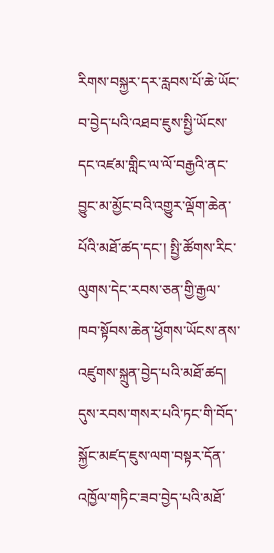རིགས་བསྐྱར་དར་རླབས་པོ་ཆེ་ཡོང་བ་བྱེད་པའི་འཐབ་ཇུས་སྤྱི་ཡོངས་དང་འཛམ་གླིང་ལ་ལོ་བརྒྱའི་ནང་བྱུང་མ་མྱོང་བའི་འགྱུར་ལྡོག་ཆེན་པོའི་མཐོ་ཚད་དང་། སྤྱི་ཚོགས་རིང་ལུགས་དེང་རབས་ཅན་གྱི་རྒྱལ་ཁབ་སྟོབས་ཆེན་ཕྱོགས་ཡོངས་ནས་འཛུགས་སྐྲུན་བྱེད་པའི་མཐོ་ཚད། དུས་རབས་གསར་པའི་ཏང་གི་བོད་སྐྱོང་མཛད་ཇུས་ལག་བསྟར་དོན་འཁྱོལ་གཏིང་ཟབ་བྱེད་པའི་མཐོ་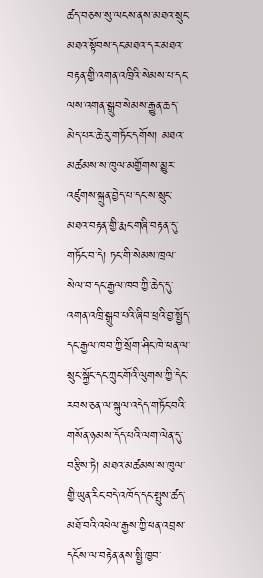ཚད་བཅས་སུ་ལངས་ནས་མཐའ་སྲུང་མཐའ་སྟོབས་དང་མཐའ་དར་མཐའ་བརྟན་གྱི་འགན་འཁྲིའི་སེམས་པ་དང་ལས་འགན་སྒྲུབ་སེམས་རྒྱུན་ཆད་མེད་པར་ཆེ་རུ་གཏོང་དགོས། མཐའ་མཚམས་ས་ཁུལ་མགྱོགས་མྱུར་འཛུགས་སྐྲུན་བྱེད་པ་དང་ས་སྲུང་མཐའ་བརྟན་གྱི་རྨང་གཞི་བརྟན་དུ་གཏོང་བ་དེ། ཏང་གི་སེམས་ཁྲལ་སེལ་བ་དང་རྒྱལ་ཁབ་ཀྱི་ཆེད་དུ་འགན་འཁྲི་སྒྲུབ་པའི་ཞིབ་ཕྲའི་བྱ་སྤྱོད་དང་རྒྱལ་ཁབ་ཀྱི་སྲོག་ཤིང་ཁེ་ཕན་ལ་སྲུང་སྐྱོང་དང་ཀྲུང་གོའི་ལུགས་ཀྱི་དེང་རབས་ཅན་ལ་སྐུལ་འདེད་གཏོང་བའི་གསོན་ཉམས་དོད་པའི་ལག་ལེན་དུ་བརྩིས་ཏེ། མཐའ་མཚམས་ས་ཁུལ་གྱི་ཡུན་རིང་བདེ་འཁོད་དང་སྤུས་ཚད་མཐོ་བའི་འཕེལ་རྒྱས་ཀྱི་ཕན་འབྲས་དངོས་ལ་བརྟེན་ནས་སྤྱི་ཁྱབ་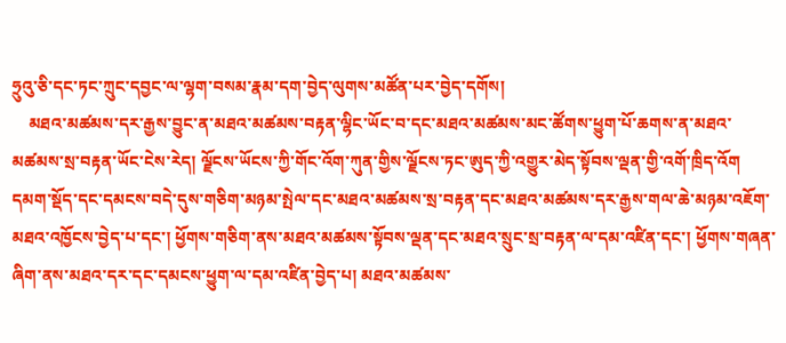ཧྲུའུ་ཅི་དང་ཏང་ཀྲུང་དབྱང་ལ་ལྷག་བསམ་རྣམ་དག་བྱེད་ལུགས་མཚོན་པར་བྱེད་དགོས།
    མཐའ་མཚམས་དར་རྒྱས་བྱུང་ན་མཐའ་མཚམས་བརྟན་ལྷིང་ཡོང་བ་དང་མཐའ་མཚམས་མང་ཚོགས་ཕྱུག་པོ་ཆགས་ན་མཐའ་མཚམས་སྲ་བརྟན་ཡོང་ངེས་རེད། ལྗོངས་ཡོངས་ཀྱི་གོང་འོག་ཀུན་གྱིས་ལྗོངས་ཏང་ཨུད་ཀྱི་འགྱུར་མེད་སྟོབས་ལྡན་གྱི་འགོ་ཁྲིད་འོག དམག་སྡོད་དང་དམངས་བདེ་དུས་གཅིག་མཉམ་སྤེལ་དང་མཐའ་མཚམས་སྲ་བརྟན་དང་མཐའ་མཚམས་དར་རྒྱས་གལ་ཆེ་མཉམ་འཇོག་མཐའ་འཁྱོངས་བྱེད་པ་དང་། ཕྱོགས་གཅིག་ནས་མཐའ་མཚམས་སྟོབས་ལྡན་དང་མཐའ་སྲུང་སྲ་བརྟན་ལ་དམ་འཛིན་དང་། ཕྱོགས་གཞན་ཞིག་ནས་མཐའ་དར་དང་དམངས་ཕྱུག་ལ་དམ་འཛིན་བྱེད་པ། མཐའ་མཚམས་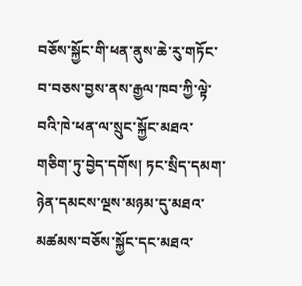བཅོས་སྐྱོང་གི་ཕན་ནུས་ཆེ་རུ་གཏོང་བ་བཅས་བྱས་ནས་རྒྱལ་ཁབ་ཀྱི་ལྟེ་བའི་ཁེ་ཕན་ལ་སྲུང་སྐྱོང་མཐའ་གཅིག་ཏུ་བྱེད་དགོས། ཏང་སྲིད་དམག་ཉེན་དམངས་ལྔས་མཉམ་དུ་མཐའ་མཚམས་བཅོས་སྐྱོང་དང་མཐའ་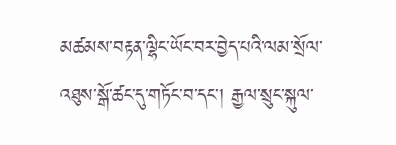མཚམས་བརྟན་ལྷིང་ཡོང་བར་བྱེད་པའི་ལམ་སྲོལ་འཐུས་སྒོ་ཚང་དུ་གཏོང་བ་དང་། རྒྱལ་སྲུང་སྐུལ་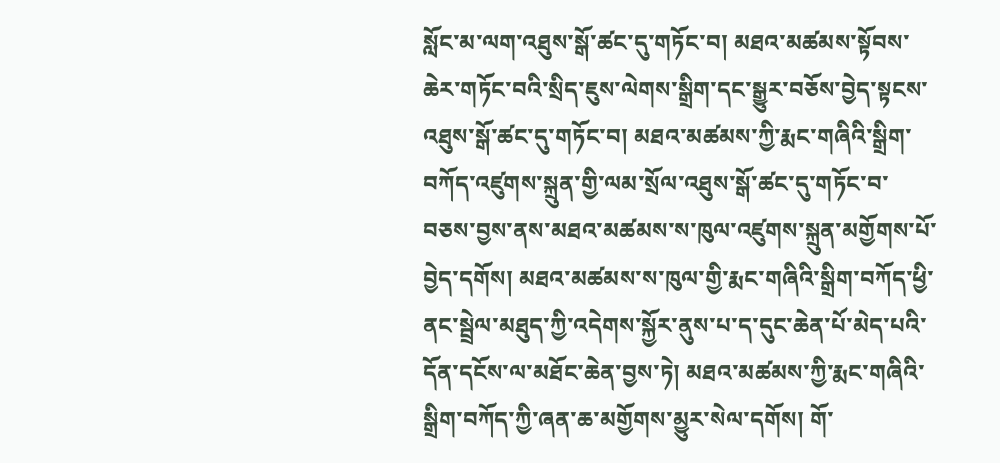སློང་མ་ལག་འཐུས་སྒོ་ཚང་དུ་གཏོང་བ། མཐའ་མཚམས་སྟོབས་ཆེར་གཏོང་བའི་སྲིད་ཇུས་ལེགས་སྒྲིག་དང་སྒྱུར་བཅོས་བྱེད་སྟངས་འཐུས་སྒོ་ཚང་དུ་གཏོང་བ། མཐའ་མཚམས་ཀྱི་རྨང་གཞིའི་སྒྲིག་བཀོད་འཛུགས་སྐྲུན་གྱི་ལམ་སྲོལ་འཐུས་སྒོ་ཚང་དུ་གཏོང་བ་བཅས་བྱས་ནས་མཐའ་མཚམས་ས་ཁུལ་འཛུགས་སྐྲུན་མགྱོགས་པོ་བྱེད་དགོས། མཐའ་མཚམས་ས་ཁུལ་གྱི་རྨང་གཞིའི་སྒྲིག་བཀོད་ཕྱི་ནང་སྦྲེལ་མཐུད་ཀྱི་འདེགས་སྐྱོར་ནུས་པ་ད་དུང་ཆེན་པོ་མེད་པའི་དོན་དངོས་ལ་མཐོང་ཆེན་བྱས་ཏེ། མཐའ་མཚམས་ཀྱི་རྨང་གཞིའི་སྒྲིག་བཀོད་ཀྱི་ཞན་ཆ་མགྱོགས་མྱུར་སེལ་དགོས། གོ་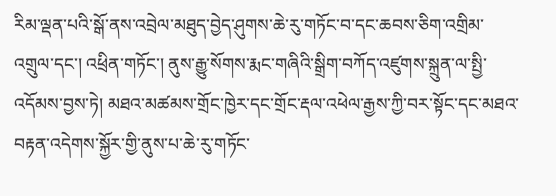རིམ་ལྡན་པའི་སྒོ་ནས་འབྲེལ་མཐུད་བྱེད་ཤུགས་ཆེ་རུ་གཏོང་བ་དང་ཆབས་ཅིག་འགྲིམ་འགྲུལ་དང་། འཕྲིན་གཏོང་། ནུས་རྒྱུ་སོགས་རྨང་གཞིའི་སྒྲིག་བཀོད་འཛུགས་སྐྲུན་ལ་སྤྱི་འདོམས་བྱས་ཏེ། མཐའ་མཚམས་གྲོང་ཁྱེར་དང་གྲོང་རྡལ་འཕེལ་རྒྱས་ཀྱི་བར་སྟོང་དང་མཐའ་བརྟན་འདེགས་སྐྱོར་གྱི་ནུས་པ་ཆེ་རུ་གཏོང་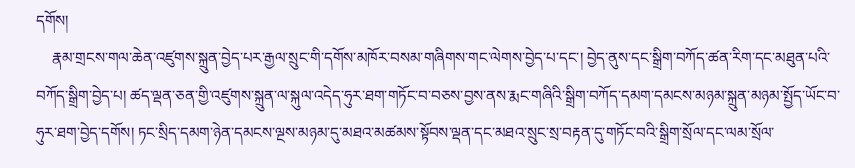དགོས།
    རྣམ་གྲངས་གལ་ཆེན་འཛུགས་སྐྲུན་བྱེད་པར་རྒྱལ་སྲུང་གི་དགོས་མཁོར་བསམ་གཞིགས་གང་ལེགས་བྱེད་པ་དང་། བྱེད་ནུས་དང་སྒྲིག་བཀོད་ཚན་རིག་དང་མཐུན་པའི་བཀོད་སྒྲིག་བྱེད་པ། ཚད་ལྡན་ཅན་གྱི་འཛུགས་སྐྲུན་ལ་སྐུལ་འདེད་ཧུར་ཐག་གཏོང་བ་བཅས་བྱས་ནས་རྨང་གཞིའི་སྒྲིག་བཀོད་དམག་དམངས་མཉམ་སྐྲུན་མཉམ་སྤྱོད་ཡོང་བ་ཧུར་ཐག་བྱེད་དགོས། ཏང་སྲིད་དམག་ཉེན་དམངས་ལྔས་མཉམ་དུ་མཐའ་མཚམས་སྟོབས་ལྡན་དང་མཐའ་སྲུང་སྲ་བརྟན་དུ་གཏོང་བའི་སྒྲིག་སྲོལ་དང་ལམ་སྲོལ་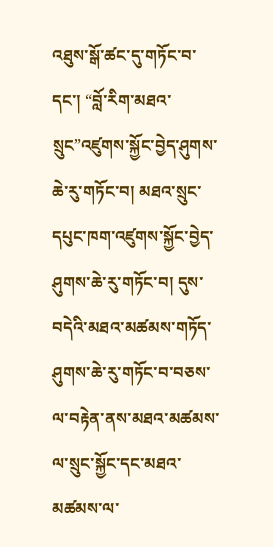འཐུས་སྒོ་ཚང་དུ་གཏོང་བ་དང་། “བློ་རིག་མཐའ་སྲུང”འཛུགས་སྐྱོང་བྱེད་ཤུགས་ཆེ་རུ་གཏོང་བ། མཐའ་སྲུང་དཔུང་ཁག་འཛུགས་སྐྱོང་བྱེད་ཤུགས་ཆེ་རུ་གཏོང་བ། དུས་བདེའི་མཐའ་མཚམས་གཏོད་ཤུགས་ཆེ་རུ་གཏོང་བ་བཅས་ལ་བརྟེན་ནས་མཐའ་མཚམས་ལ་སྲུང་སྐྱོང་དང་མཐའ་མཚམས་ལ་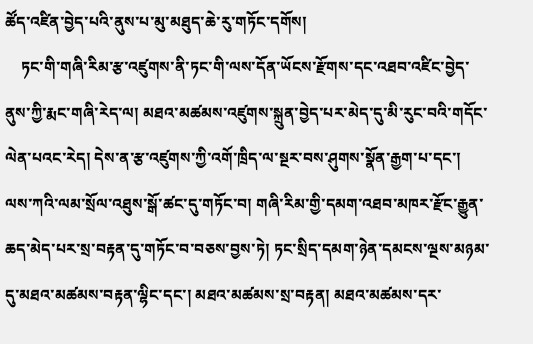ཚོད་འཛིན་བྱེད་པའི་ནུས་པ་མུ་མཐུད་ཆེ་རུ་གཏོང་དགོས།
    ཏང་གི་གཞི་རིམ་རྩ་འཛུགས་ནི་ཏང་གི་ལས་དོན་ཡོངས་རྫོགས་དང་འཐབ་འཛིང་བྱེད་ནུས་ཀྱི་རྨང་གཞི་རེད་ལ། མཐའ་མཚམས་འཛུགས་སྐྲུན་བྱེད་པར་མེད་དུ་མི་རུང་བའི་གདོང་ལེན་པའང་རེད། དེས་ན་རྩ་འཛུགས་ཀྱི་འགོ་ཁྲིད་ལ་སྔར་བས་ཤུགས་སྣོན་རྒྱག་པ་དང་། ལས་ཀའི་ལམ་སྲོལ་འཐུས་སྒོ་ཚང་དུ་གཏོང་བ། གཞི་རིམ་གྱི་དམག་འཐབ་མཁར་རྫོང་རྒྱུན་ཆད་མེད་པར་སྲ་བརྟན་དུ་གཏོང་བ་བཅས་བྱས་ཏེ། ཏང་སྲིད་དམག་ཉེན་དམངས་ལྔས་མཉམ་དུ་མཐའ་མཚམས་བརྟན་ལྷིང་དང་། མཐའ་མཚམས་སྲ་བརྟན། མཐའ་མཚམས་དར་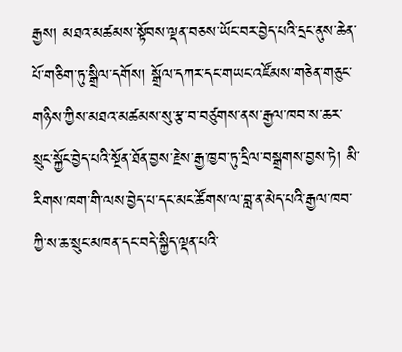རྒྱས། མཐའ་མཚམས་སྟོབས་ལྡན་བཅས་ཡོང་བར་བྱེད་པའི་དྲང་ནུས་ཆེན་པོ་གཅིག་ཏུ་སྒྲིལ་དགོས། སྒྲོལ་དཀར་དང་གཡང་འཛོམས་གཅེན་གཅུང་གཉིས་ཀྱིས་མཐའ་མཚམས་སུ་རྩ་བ་བཙུགས་ནས་རྒྱལ་ཁབ་ས་ཆར་སྲུང་སྐྱོང་བྱེད་པའི་སྔོན་ཐོན་བྱས་རྗེས་རྒྱ་ཁྱབ་ཏུ་དྲིལ་བསྒྲགས་བྱས་ཏེ། མི་རིགས་ཁག་གི་ལས་བྱེད་པ་དང་མང་ཚོགས་ལ་བླ་ན་མེད་པའི་རྒྱལ་ཁབ་ཀྱི་ས་ཆ་སྲུང་མཁན་དང་བདེ་སྐྱིད་ལྡན་པའི་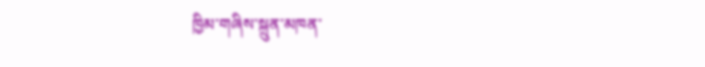ཁྱིམ་གཞིས་སྐྲུན་མཁན་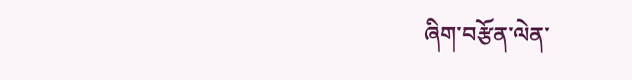ཞིག་བརྩོན་ལེན་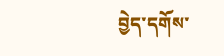བྱེད་དགོས་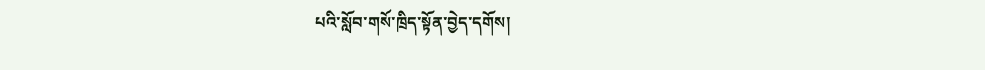པའི་སློབ་གསོ་ཁྲིད་སྟོན་བྱེད་དགོས།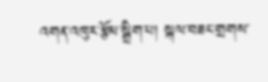འགན་འཁུར་རྩོམ་སྒྲིག་པ། སྐལ་བཟང་གྲགས་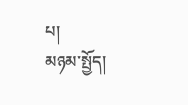པ།
མཉམ་སྤྱོད།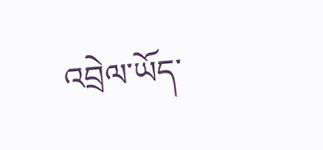འབྲེལ་ཡོད་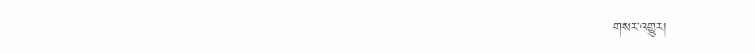གསར་འགྱུར།